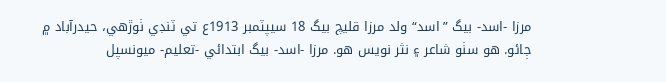مرزا -اسد- بيگ ”اسد“ ولد مرزا قليچ بيگ 18 سيپٽمبر 1913ع تي ٽنڊي ٺوڙهي، حيدرآباد ۾ ڄائو. هو سٺو شاعر ۽ نثر نويس هو. مرزا -اسد- بيگ ابتدائي -تعليم- ميونسپل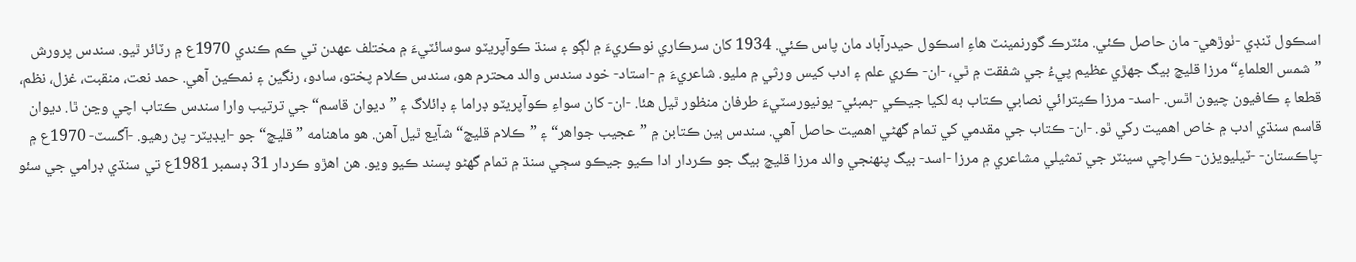اسڪول ٽنڊي -ٺوڙهي- مان حاصل ڪئي. مئٽرڪ گورنمينٽ هاءِ اسڪول حيدرآباد مان پاس ڪئي. 1934 کان سرڪاري نوڪريءَ ۾ لڳو ۽ سنڌ ڪوآپريٽو سوسائٽيءَ ۾ مختلف عهدن تي ڪم ڪندي 1970ع ۾ رٽائر ٿيو. سندس پرورش ”شمس العلماءِ“ مرزا قليچ بيگ جهڙي عظيم پيءُ جي شفقت ۾ ٿي، -ان- ڪري علم ۽ ادب کيس ورثي ۾ مليو. شاعريءَ ۾ -استاد- خود سندس والد محترم هو، سندس ڪلام پختو، سادو، رنگين ۽ نمڪين آهي. حمد نعت، منقبت، غزل، نظم، قطعا ۽ ڪافيون چيون اٿس. -اسد- مرزا ڪيترائي نصابي ڪتاب به لکيا جيڪي -بمبئي- يونيورسٽيءَ طرفان منظور ٿيل هئا. -ان- کان سواءِ ڪوآپريٽو ڊراما ۽ ڊائلاگ ۽ ”ديوان قاسم“ جي ترتيب وارا سندس ڪتاب اچي وڃن ٿا. ديوان قاسم سنڌي ادب ۾ خاص اهميت رکي ٿو. -ان- ڪتاب جي مقدمي کي تمام گهڻي اهميت حاصل آهي. سندس ٻين ڪتابن ۾ ”عجيب جواهر“ ۽ ”ڪلام قليچ“ شآيع ٿيل آهن. هو ماهنامه ”قليچ“ جو -ايڊيٽر- پڻ رهيو. -آگسٽ- 1970ع ۾ -پاڪستان- -ٽيليويزن- ڪراچي سينٽر جي تمثيلي مشاعري ۾ مرزا -اسد- بيگ پنهنجي والد مرزا قليچ بيگ جو ڪردار ادا ڪيو جيڪو سڄي سنڌ ۾ تمام گهڻو پسند ڪيو ويو. هن اهڙو ڪردار 31 ڊسمبر 1981ع تي سنڌي ڊرامي جي سئو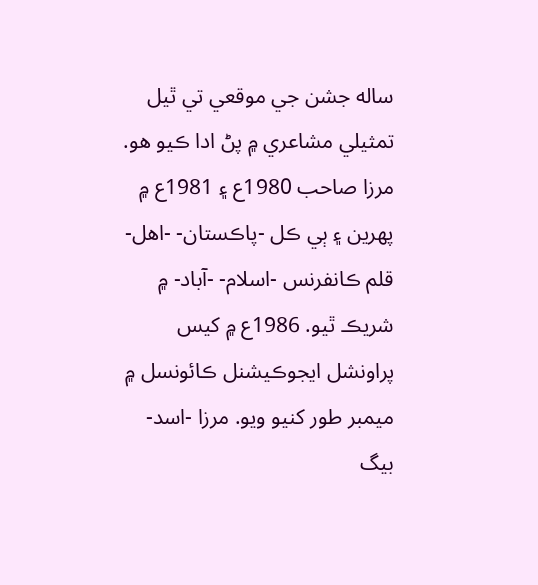ساله جشن جي موقعي تي ٿيل تمثيلي مشاعري ۾ پڻ ادا ڪيو هو. مرزا صاحب 1980ع ۽ 1981ع ۾ پهرين ۽ ٻي ڪل -پاڪستان- -اهل- قلم ڪانفرنس -اسلام- -آباد- ۾ شريڪ ٿيو. 1986ع ۾ کيس پراونشل ايجوڪيشنل ڪائونسل ۾ ميمبر طور کنيو ويو. مرزا -اسد- بيگ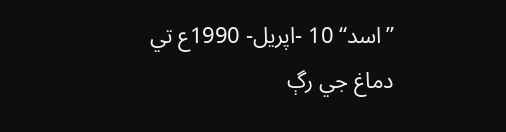”اسد“ 10 -اپريل- 1990ع تي دماغ جي رڳ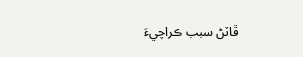ڦاٽڻ سبب ڪراچيءَ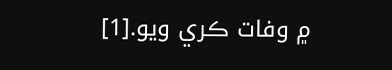۾ وفات ڪري ويو.[1]